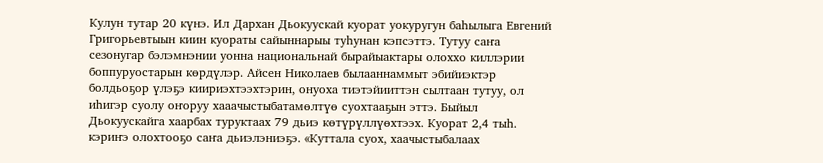Кулун тутар 20 күнэ. Ил Дархан Дьокуускай куорат уокуругун баһылыга Евгений Григорьевтыын киин куораты сайыннарыы туһунан кэпсэттэ. Тутуу саҥа сезонугар бэлэмнэнии уонна национальнай бырайыактары олоххо киллэрии боппуруостарын көрдүлэр. Айсен Николаев былааннаммыт эбийиэктэр болдьоҕор үлэҕэ киириэхтээхтэрин, онуоха тиэтэйииттэн сылтаан тутуу, ол иһигэр суолу оҥоруу хааачыстыбатамөлтүө суохтааҕын эттэ. Быйыл Дьокуускайга хаарбах туруктаах 79 дьиэ көтүрүллүөхтээх. Куорат 2,4 тыһ. кэриҥэ олохтооҕо саҥа дьиэлэниэҕэ. «Куттала суох, хаачыстыбалаах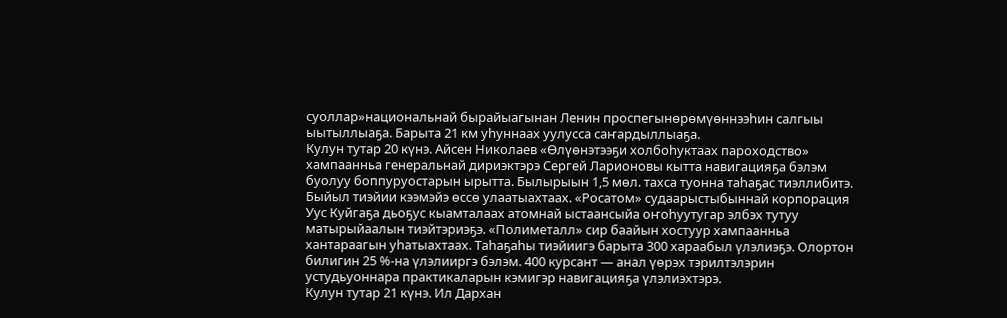суоллар»национальнай бырайыагынан Ленин проспегынөрөмүөннээһин салгыы ыытыллыаҕа. Барыта 21 км уһуннаах уулусса саҥардыллыаҕа.
Кулун тутар 20 күнэ. Айсен Николаев «Өлүөнэтээҕи холбоһуктаах пароходство» хампаанньа генеральнай дириэктэрэ Сергей Ларионовы кытта навигацияҕа бэлэм буолуу боппуруостарын ырытта. Былырыын 1,5 мөл. тахса туонна таһаҕас тиэллибитэ. Быйыл тиэйии кээмэйэ өссө улаатыахтаах. «Росатом» судаарыстыбыннай корпорация Уус Куйгаҕа дьоҕус кыамталаах атомнай ыстаансыйа оҥоһуутугар элбэх тутуу матырыйаалын тиэйтэриэҕэ. «Полиметалл» сир баайын хостуур хампаанньа хантараагын уһатыахтаах. Таһаҕаһы тиэйиигэ барыта 300 хараабыл үлэлиэҕэ. Олортон билигин 25 %-на үлэлииргэ бэлэм. 400 курсант — анал үөрэх тэрилтэлэрин устудьуоннара практикаларын кэмигэр навигацияҕа үлэлиэхтэрэ.
Кулун тутар 21 күнэ. Ил Дархан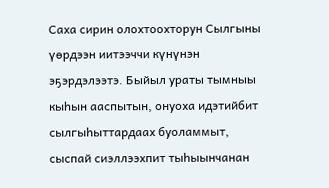Саха сирин олохтоохторун Сылгыны үөрдээн иитээччи күнүнэн эҕэрдэлээтэ. Быйыл ураты тымныы кыһын ааспытын, онуоха идэтийбит сылгыһыттардаах буоламмыт, сыспай сиэллээхпит тыһыынчанан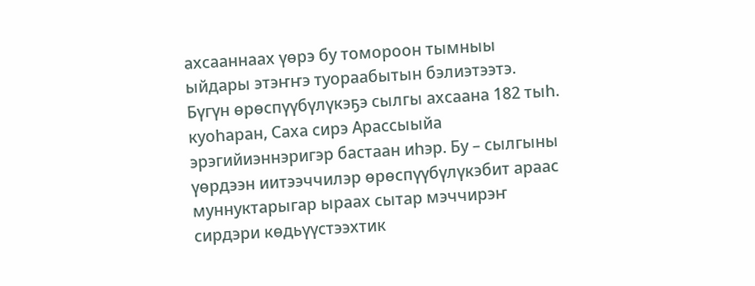ахсааннаах үөрэ бу томороон тымныы ыйдары этэҥҥэ туораабытын бэлиэтээтэ. Бүгүн өрөспүүбүлүкэҕэ сылгы ахсаана 182 тыһ. куоһаран, Саха сирэ Арассыыйа эрэгийиэннэригэр бастаан иһэр. Бу – сылгыны үөрдээн иитээччилэр өрөспүүбүлүкэбит араас муннуктарыгар ыраах сытар мэччирэҥ сирдэри көдьүүстээхтик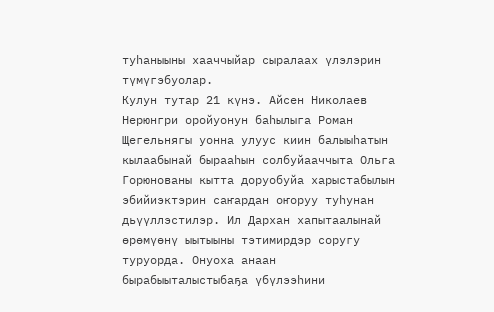туһаныыны хааччыйар сыралаах үлэлэрин түмүгэбуолар.
Кулун тутар 21 күнэ. Айсен Николаев Нерюнгри оройуонун баһылыга Роман Щегельнягы уонна улуус киин балыыһатын кылаабынай бырааһын солбуйааччыта Ольга Горюнованы кытта доруобуйа харыстабылын эбийиэктэрин саҥардан оҥоруу туһунан дьүүллэстилэр. Ил Дархан хапытаалынай өрөмүөнү ыытыыны тэтимирдэр соругу туруорда. Онуоха анаан бырабыыталыстыбаҕа үбүлээһини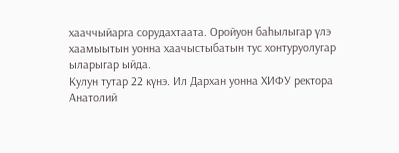хааччыйарга сорудахтаата. Оройуон баһылыгар үлэ хаамыытын уонна хаачыстыбатын тус хонтуруолугар ыларыгар ыйда.
Кулун тутар 22 күнэ. Ил Дархан уонна ХИФУ ректора Анатолий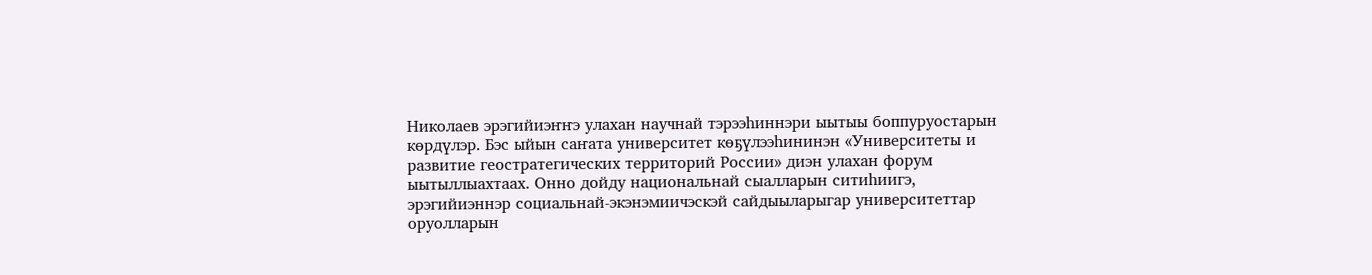Николаев эрэгийиэҥҥэ улахан научнай тэрээһиннэри ыытыы боппуруостарын көрдүлэр. Бэс ыйын саҥата университет көҕүлээһининэн «Университеты и развитие геостратегических территорий России» диэн улахан форум ыытыллыахтаах. Онно дойду национальнай сыалларын ситиһиигэ, эрэгийиэннэр социальнай-экэнэмиичэскэй сайдыыларыгар университеттар оруолларын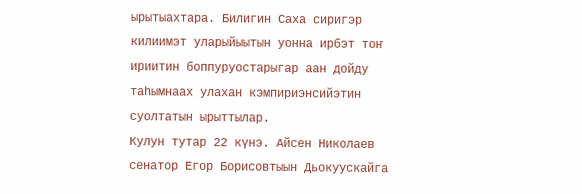ырытыахтара. Билигин Саха сиригэр килиимэт уларыйыытын уонна ирбэт тоҥ ириитин боппуруостарыгар аан дойду таһымнаах улахан кэмпириэнсийэтин суолтатын ырыттылар.
Кулун тутар 22 күнэ. Айсен Николаев сенатор Егор Борисовтыын Дьокуускайга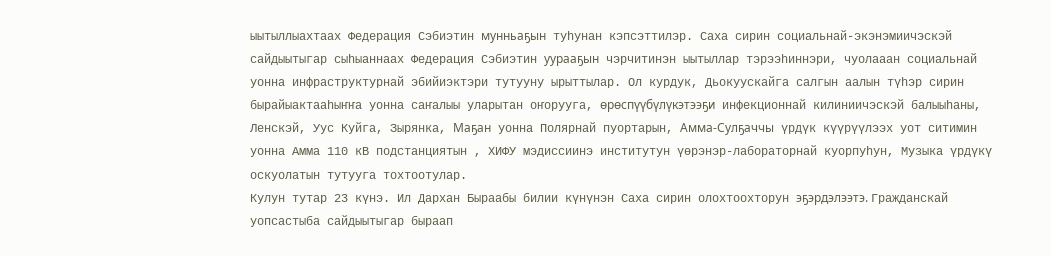ыытыллыахтаах Федерация Сэбиэтин мунньаҕын туһунан кэпсэттилэр. Саха сирин социальнай-экэнэмиичэскэй сайдыытыгар сыһыаннаах Федерация Сэбиэтин уурааҕын чэрчитинэн ыытыллар тэрээһиннэри, чуолааан социальнай уонна инфраструктурнай эбийиэктэри тутууну ырыттылар. Ол курдук, Дьокуускайга салгын аалын түһэр сирин бырайыактааһыҥҥа уонна саҥалыы уларытан оҥорууга, өрөспүүбүлүкэтээҕи инфекционнай килиниичэскэй балыыһаны, Ленскэй, Уус Куйга, Зырянка, Маҕан уонна Полярнай пуортарын, Амма-Сулҕаччы үрдүк күүрүүлээх уот ситимин уонна Амма 110 кВ подстанциятын , ХИФУ мэдиссиинэ институтун үөрэнэр-лабораторнай куорпуһун, Музыка үрдүкү оскуолатын тутууга тохтоотулар.
Кулун тутар 23 күнэ. Ил Дархан Быраабы билии күнүнэн Саха сирин олохтоохторун эҕэрдэлээтэ. Гражданскай уопсастыба сайдыытыгар быраап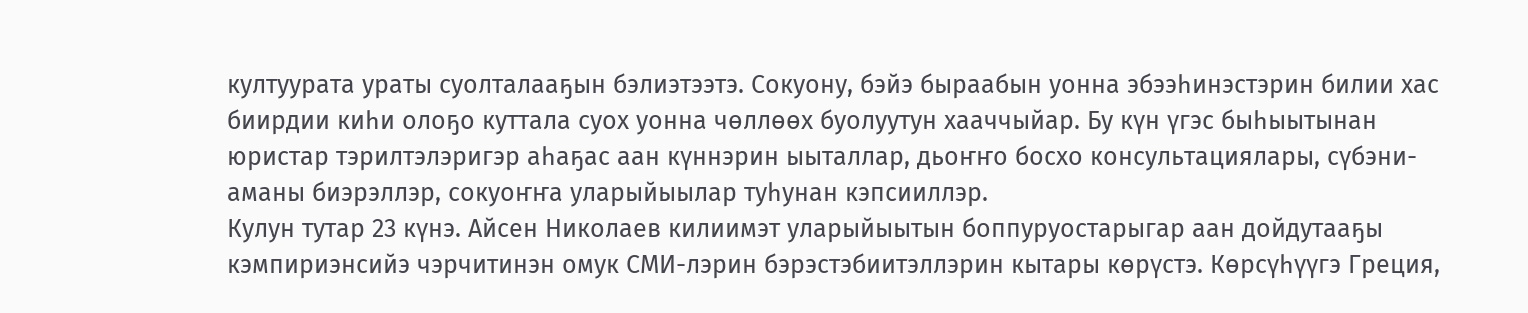култуурата ураты суолталааҕын бэлиэтээтэ. Сокуону, бэйэ быраабын уонна эбээһинэстэрин билии хас биирдии киһи олоҕо куттала суох уонна чөллөөх буолуутун хааччыйар. Бу күн үгэс быһыытынан юристар тэрилтэлэригэр аһаҕас аан күннэрин ыыталлар, дьоҥҥо босхо консультациялары, сүбэни-аманы биэрэллэр, сокуоҥҥа уларыйыылар туһунан кэпсииллэр.
Кулун тутар 23 күнэ. Айсен Николаев килиимэт уларыйыытын боппуруостарыгар аан дойдутааҕы кэмпириэнсийэ чэрчитинэн омук СМИ-лэрин бэрэстэбиитэллэрин кытары көрүстэ. Көрсүһүүгэ Греция,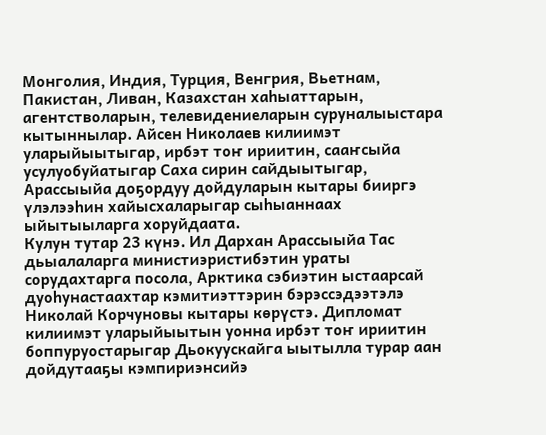Монголия, Индия, Турция, Венгрия, Вьетнам, Пакистан, Ливан, Казахстан хаһыаттарын, агентстволарын, телевидениеларын суруналыыстара кытыннылар. Айсен Николаев килиимэт уларыйыытыгар, ирбэт тоҥ ириитин, сааҥсыйа усулуобуйатыгар Саха сирин сайдыытыгар, Арассыыйа доҕордуу дойдуларын кытары бииргэ үлэлээһин хайысхаларыгар сыһыаннаах ыйытыыларга хоруйдаата.
Кулун тутар 23 күнэ. Ил Дархан Арассыыйа Тас дьыалаларга министиэристибэтин ураты сорудахтарга посола, Арктика сэбиэтин ыстаарсай дуоһунастаахтар кэмитиэттэрин бэрэссэдээтэлэ Николай Корчуновы кытары көрүстэ. Дипломат килиимэт уларыйыытын уонна ирбэт тоҥ ириитин боппуруостарыгар Дьокуускайга ыытылла турар аан дойдутааҕы кэмпириэнсийэ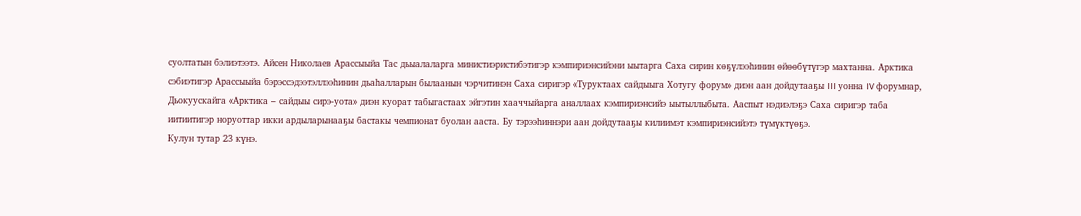суолтатын бэлиэтээтэ. Айсен Николаев Арассыыйа Тас дьыалаларга министиэристибэтигэр кэмпириэнсийэни ыытарга Саха сирин көҕүлээһинин өйөөбүтүгэр махтанна. Арктика сэбиэтигэр Арассыыйа бэрэссэдээтэллээһинин дьаһалларын былаанын чэрчитинэн Саха сиригэр «Туруктаах сайдыыга Хотугу форум» диэн аан дойдутааҕы III уонна IV форумнар, Дьокуускайга «Арктика – сайдыы сирэ-уота» диэн куорат табыгастаах эйгэтин хааччыйарга аналлаах кэмпириэнсийэ ыытыллыбыта. Ааспыт нэдиэлэҕэ Саха сиригэр таба иитиитигэр норуоттар икки ардыларынааҕы бастакы чемпионат буолан ааста. Бу тэрээһиннэри аан дойдутааҕы килиимэт кэмпириэнсийэтэ түмүктүөҕэ.
Кулун тутар 23 күнэ.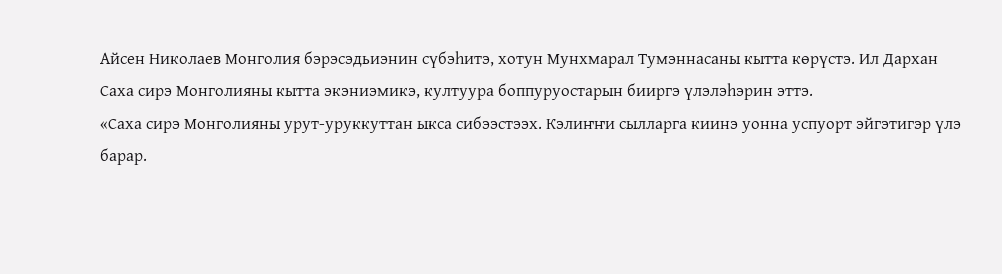Айсен Николаев Монголия бэрэсэдьиэнин сүбэһитэ, хотун Мунхмарал Тумэннасаны кытта көрүстэ. Ил Дархан Саха сирэ Монголияны кытта экэниэмикэ, култуура боппуруостарын бииргэ үлэлэһэрин эттэ.
«Саха сирэ Монголияны урут-уруккуттан ыкса сибээстээх. Кэлиҥҥи сылларга киинэ уонна успуорт эйгэтигэр үлэ барар.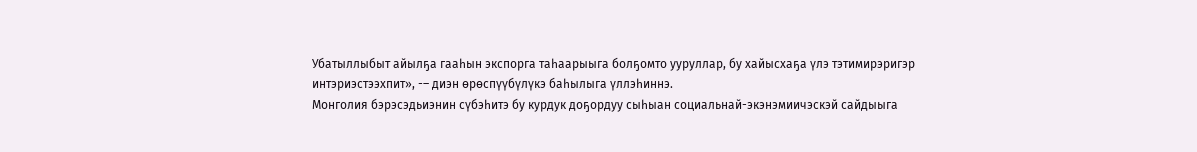Убатыллыбыт айылҕа гааһын экспорга таһаарыыга болҕомто ууруллар, бу хайысхаҕа үлэ тэтимирэригэр интэриэстээхпит», -– диэн өрөспүүбүлүкэ баһылыга үллэһиннэ.
Монголия бэрэсэдьиэнин сүбэһитэ бу курдук доҕордуу сыһыан социальнай-экэнэмиичэскэй сайдыыга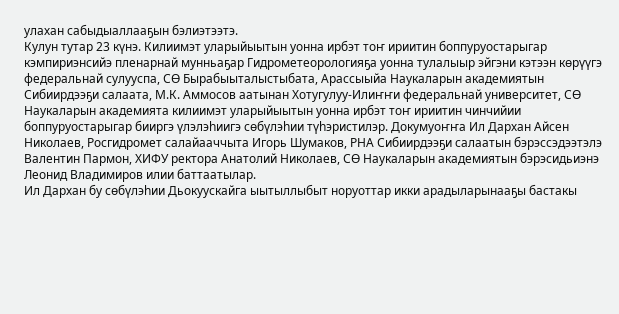улахан сабыдыаллааҕын бэлиэтээтэ.
Кулун тутар 23 күнэ. Килиимэт уларыйыытын уонна ирбэт тоҥ ириитин боппуруостарыгар кэмпириэнсийэ пленарнай мунньаҕар Гидрометеорологияҕа уонна тулалыыр эйгэни кэтээн көрүүгэ федеральнай сулууспа, СӨ Бырабыыталыстыбата, Арассыыйа Наукаларын академиятын Сибиирдээҕи салаата, М.К. Аммосов аатынан Хотугулуу-Илиҥҥи федеральнай университет, СӨ Наукаларын академията килиимэт уларыйыытын уонна ирбэт тоҥ ириитин чинчийии боппуруостарыгар бииргэ үлэлэһиигэ сөбүлэһии түһэристилэр. Докумуоҥҥа Ил Дархан Айсен Николаев, Росгидромет салайааччыта Игорь Шумаков, РНА Сибиирдээҕи салаатын бэрэссэдээтэлэ Валентин Пармон, ХИФУ ректора Анатолий Николаев, СӨ Наукаларын академиятын бэрэсидьиэнэ Леонид Владимиров илии баттаатылар.
Ил Дархан бу сөбүлэһии Дьокуускайга ыытыллыбыт норуоттар икки арадыларынааҕы бастакы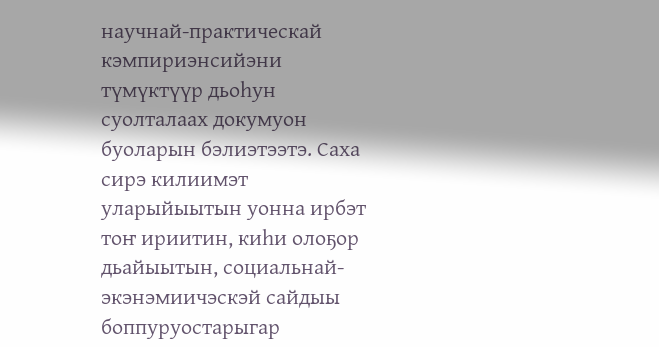научнай-практическай кэмпириэнсийэни түмүктүүр дьоһун суолталаах докумуон буоларын бэлиэтээтэ. Саха сирэ килиимэт уларыйыытын уонна ирбэт тоҥ ириитин, киһи олоҕор дьайыытын, социальнай-экэнэмиичэскэй сайдыы боппуруостарыгар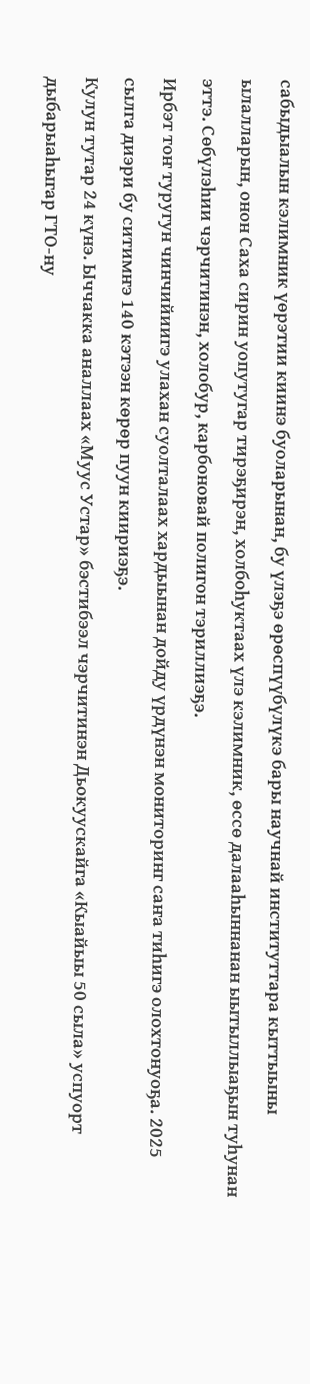сабыдыалын кэлимник үөрэтии киинэ буоларынан, бу үлэҕэ өрөспүүбүлүкэ бары научнай институттара кыттыыны ылалларын, онон Саха сирин уопутугар тирэҕирэн, холбоһуктаах үлэ кэлимник, өссө далааһыннанан ыытыллыаҕын туһунан эттэ. Сөбүлэһии чэрчитинэн, холобур, карбоновай полигон тэриллиэҕэ.
Ирбэт тоҥ туругун чинчийиигэ улахан суолталаах хардыынан дойду үрдүнэн мониторинг саҥа тиһигэ олохтонуоҕа. 2025 сылга диэри бу ситимҥэ 140 кэтээн көрөр пуун киириэҕэ.
Кулун тутар 24 күнэ. Ыччакка аналлаах «Муус Устар» бэстибээл чэрчитинэн Дьокуускайга «Кыайыы 50 сыла» успуорт дыбарыаһыгар ГТО-ну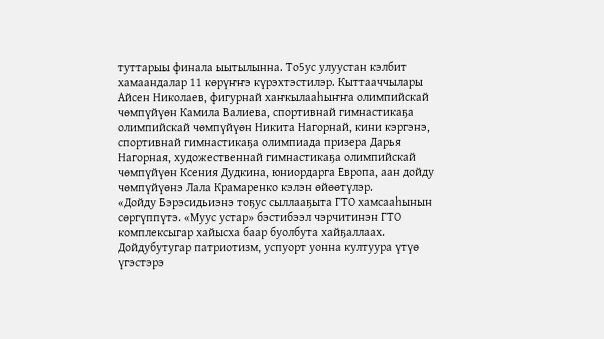туттарыы финала ыытылынна. То5ус улуустан кэлбит хамаандалар 11 көрүҥҥэ күрэхтэстилэр. Кыттааччылары Айсен Николаев, фигурнай хаҥкылааһыҥҥа олимпийскай чөмпүйүөн Камила Валиева, спортивнай гимнастикаҕа олимпийскай чөмпүйүөн Никита Нагорнай, кини кэргэнэ, спортивнай гимнастикаҕа олимпиада призера Дарья Нагорная, художественнай гимнастикаҕа олимпийскай чөмпүйүөн Ксения Дудкина, юниордарга Европа, аан дойду чөмпүйүөнэ Лала Крамаренко кэлэн өйөөтүлэр.
«Дойду Бэрэсидьиэнэ тоҕус сыллааҕыта ГТО хамсааһынын сөргүппүтэ. «Муус устар» бэстибээл чэрчитинэн ГТО комплексыгар хайысха баар буолбута хайҕаллаах. Дойдубутугар патриотизм, успуорт уонна култуура үтүө үгэстэрэ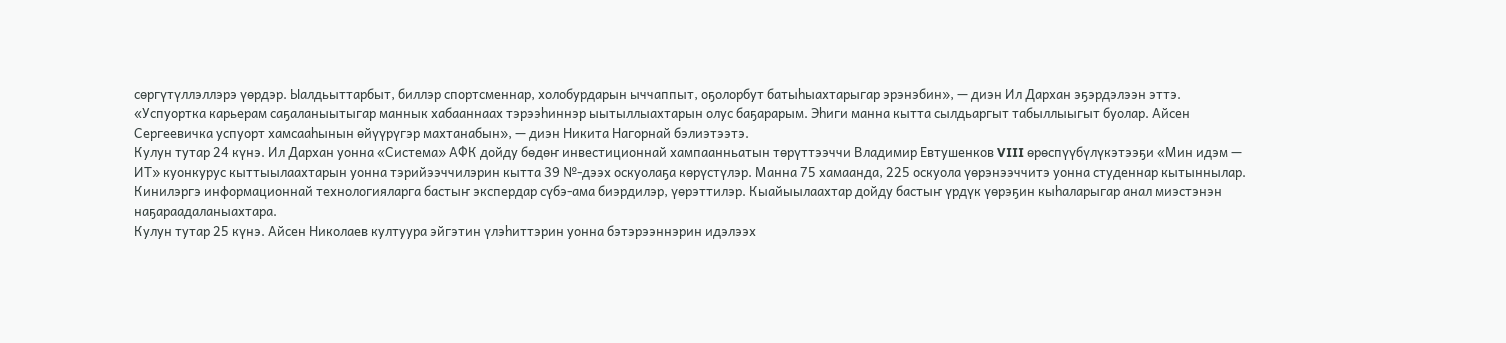сөргүтүллэллэрэ үөрдэр. Ыалдьыттарбыт, биллэр спортсменнар, холобурдарын ыччаппыт, оҕолорбут батыһыахтарыгар эрэнэбин», — диэн Ил Дархан эҕэрдэлээн эттэ.
«Успуортка карьерам саҕаланыытыгар маннык хабааннаах тэрээһиннэр ыытыллыахтарын олус баҕарарым. Эһиги манна кытта сылдьаргыт табыллыыгыт буолар. Айсен Сергеевичка успуорт хамсааһынын өйүүрүгэр махтанабын», — диэн Никита Нагорнай бэлиэтээтэ.
Кулун тутар 24 күнэ. Ил Дархан уонна «Система» АФК дойду бөдөҥ инвестиционнай хампаанньатын төрүттээччи Владимир Евтушенков VIII өрөспүүбүлүкэтээҕи «Мин идэм — ИТ» куонкурус кыттыылаахтарын уонна тэрийээччилэрин кытта 39 №-дээх оскуолаҕа көрүстүлэр. Манна 75 хамаанда, 225 оскуола үөрэнээччитэ уонна студеннар кытыннылар. Кинилэргэ информационнай технологияларга бастыҥ экспердар сүбэ-ама биэрдилэр, үөрэттилэр. Кыайыылаахтар дойду бастыҥ үрдүк үөрэҕин кыһаларыгар анал миэстэнэн наҕараадаланыахтара.
Кулун тутар 25 күнэ. Айсен Николаев култуура эйгэтин үлэһиттэрин уонна бэтэрээннэрин идэлээх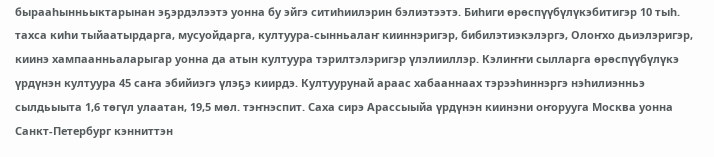бырааһынньыктарынан эҕэрдэлээтэ уонна бу эйгэ ситиһиилэрин бэлиэтээтэ. Биһиги өрөспүүбүлүкэбитигэр 10 тыһ. тахса киһи тыйаатырдарга, мусуойдарга, култуура-сынньалаҥ кииннэригэр, бибилэтиэкэлэргэ, Олоҥхо дьиэлэригэр, киинэ хампаанньаларыгар уонна да атын култуура тэрилтэлэригэр үлэлииллэр. Кэлиҥҥи сылларга өрөспүүбүлүкэ үрдүнэн култуура 45 саҥа эбийиэгэ үлэҕэ киирдэ. Култуурунай араас хабааннаах тэрээһиннэргэ нэһилиэнньэ сылдьыыта 1,6 төгүл улаатан, 19,5 мөл. тэҥнэспит. Саха сирэ Арассыыйа үрдүнэн киинэни оҥорууга Москва уонна Санкт-Петербург кэнниттэн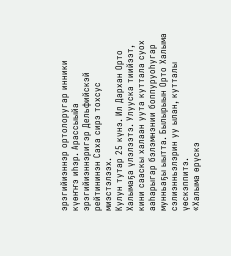эрэгийиэннэр ортолоругар инники күөҥҥэ иһэр. Арассыыйа эрэгийиэннэригэр Дельфийскэй рейтининэн Саха сирэ тохсус миэстэлээх.
Кулун тутар 25 күнэ. Ил Дархан Орто Халымаҕа үлэлээтэ. Улууска тиийээт, кини сааскы халаан уута куттала суох ааһарыгар бэлэмнэнии боппуруоһугар мунньаҕы ыытта. Былырыын Орто Халыма сэлиэнньэлэрин уу ылан, кутталы үөскэппитэ.
«Халыма өрүскэ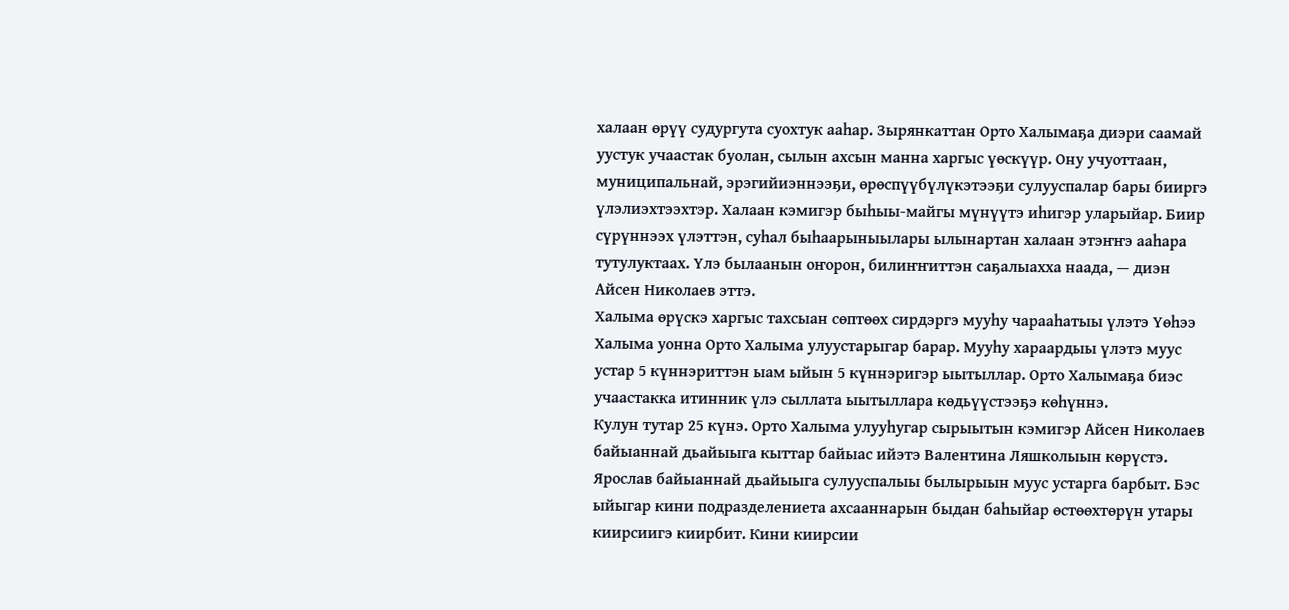халаан өрүү судургута суохтук ааһар. Зырянкаттан Орто Халымаҕа диэри саамай уустук учаастак буолан, сылын ахсын манна харгыс үөскүүр. Ону учуоттаан, муниципальнай, эрэгийиэннээҕи, өрөспүүбүлүкэтээҕи сулууспалар бары бииргэ үлэлиэхтээхтэр. Халаан кэмигэр быһыы-майгы мүнүүтэ иһигэр уларыйар. Биир сүрүннээх үлэттэн, суһал быһаарыныылары ылынартан халаан этэҥҥэ ааһара тутулуктаах. Үлэ былаанын оҥорон, билиҥҥиттэн саҕалыахха наада, — диэн Айсен Николаев эттэ.
Халыма өрүскэ харгыс тахсыан сөптөөх сирдэргэ мууһу чарааһатыы үлэтэ Үөһээ Халыма уонна Орто Халыма улуустарыгар барар. Мууһу хараардыы үлэтэ муус устар 5 күннэриттэн ыам ыйын 5 күннэригэр ыытыллар. Орто Халымаҕа биэс учаастакка итинник үлэ сыллата ыытыллара көдьүүстээҕэ көһүннэ.
Кулун тутар 25 күнэ. Орто Халыма улууһугар сырыытын кэмигэр Айсен Николаев байыаннай дьайыыга кыттар байыас ийэтэ Валентина Ляшколыын көрүстэ. Ярослав байыаннай дьайыыга сулууспалыы былырыын муус устарга барбыт. Бэс ыйыгар кини подразделениета ахсааннарын быдан баһыйар өстөөхтөрүн утары киирсиигэ киирбит. Кини киирсии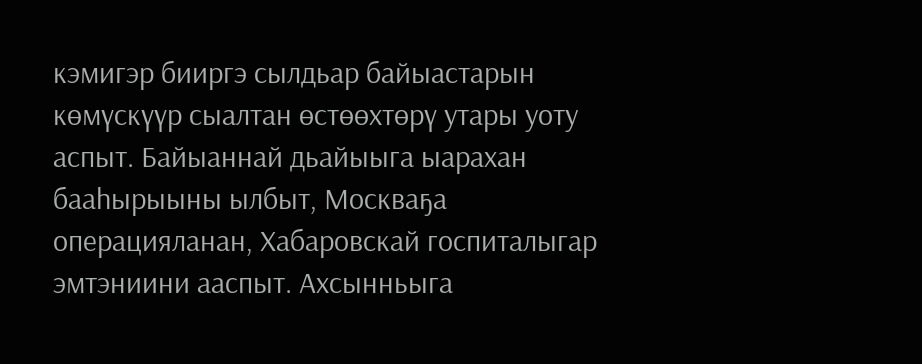кэмигэр бииргэ сылдьар байыастарын көмүскүүр сыалтан өстөөхтөрү утары уоту аспыт. Байыаннай дьайыыга ыарахан бааһырыыны ылбыт, Москваҕа операцияланан, Хабаровскай госпиталыгар эмтэниини ааспыт. Ахсынньыга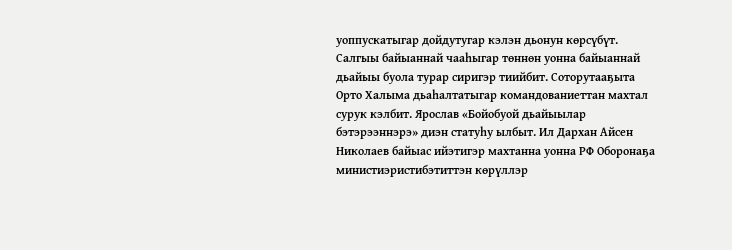уоппускатыгар дойдутугар кэлэн дьонун көрсүбүт. Салгыы байыаннай чааһыгар төннөн уонна байыаннай дьайыы буола турар сиригэр тиийбит. Соторутааҕыта Орто Халыма дьаһалтатыгар командованиеттан махтал сурук кэлбит. Ярослав «Бойобуой дьайыылар бэтэрээннэрэ» диэн статуһу ылбыт. Ил Дархан Айсен Николаев байыас ийэтигэр махтанна уонна РФ Оборонаҕа министиэристибэтиттэн көрүллэр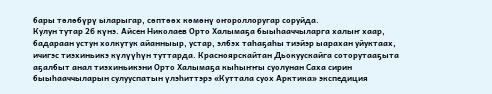бары төлөбүрү ыларыгар, сөптөөх көмөнү оҥороллоругар соруйда.
Кулун тутар 26 күнэ. Айсен Николаев Орто Халымаҕа быыһааччыларга халыҥ хаар, бадараан устун холкутук айанныыр, устар, элбэх таһаҕаһы тиэйэр ыарахан уйуктаах, ичигэс тиэхиньикэ күлүүһүн туттарда. Красноярскайтан Дьокуускайга соторутааҕыта аҕалбыт анал тиэхиньикэни Орто Халымаҕа кыһыҥҥы суолунан Саха сирин быыһааччыларын сулууспатын үлэһиттэрэ «Куттала суох Арктика» экспедиция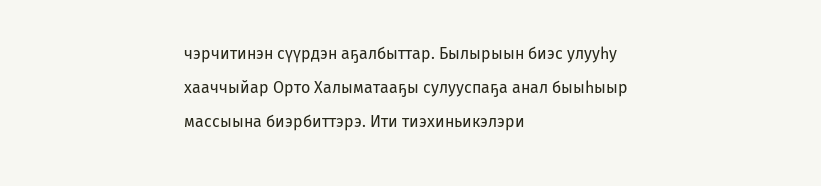чэрчитинэн сүүрдэн аҕалбыттар. Былырыын биэс улууһу хааччыйар Орто Халыматааҕы сулууспаҕа анал быыһыыр массыына биэрбиттэрэ. Ити тиэхиньикэлэри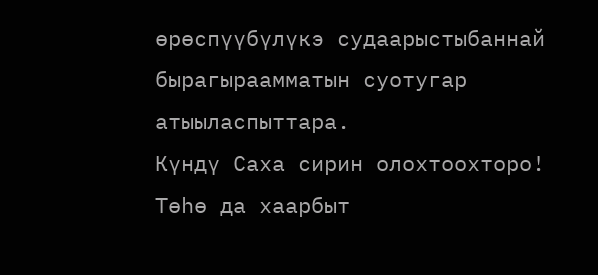өрөспүүбүлүкэ судаарыстыбаннай бырагыраамматын суотугар атыыласпыттара.
Күндү Саха сирин олохтоохторо! Төһө да хаарбыт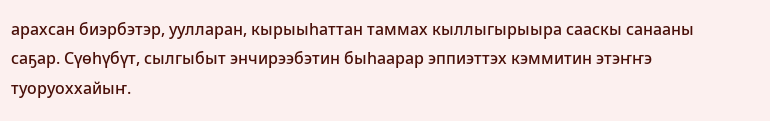арахсан биэрбэтэр, уулларан, кырыыһаттан таммах кыллыгырыыра сааскы санааны саҕар. Сүөһүбүт, сылгыбыт энчирээбэтин быһаарар эппиэттэх кэммитин этэҥҥэ туоруоххайыҥ.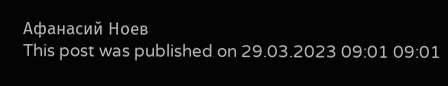Афанасий Ноев
This post was published on 29.03.2023 09:01 09:01